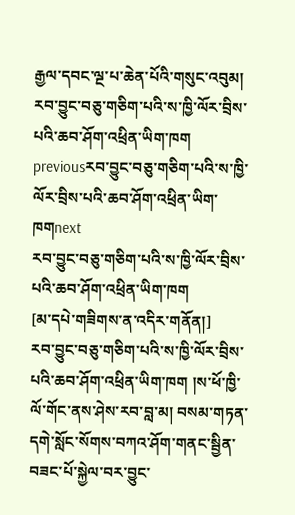རྒྱལ་དབང་ལྔ་པ་ཆེན་པོའི་གསུང་འབུམ།
རབ་བྱུང་བཅུ་གཅིག་པའི་ས་ཁྱི་ལོར་བྲིས་པའི་ཆབ་ཤོག་འཕྲིན་ཡིག་ཁག
previousརབ་བྱུང་བཅུ་གཅིག་པའི་ས་ཁྱི་ལོར་བྲིས་པའི་ཆབ་ཤོག་འཕྲིན་ཡིག་ཁགnext
རབ་བྱུང་བཅུ་གཅིག་པའི་ས་ཁྱི་ལོར་བྲིས་པའི་ཆབ་ཤོག་འཕྲིན་ཡིག་ཁག
[མ་དཔེ་གཟིགས་ན་འདིར་གནོན།]
རབ་བྱུང་བཅུ་གཅིག་པའི་ས་ཁྱི་ལོར་བྲིས་པའི་ཆབ་ཤོག་འཕྲིན་ཡིག་ཁག །ས་ཕོ་ཁྱི་ལོ་གོང་ནས་ཤེས་རབ་བླ་མ། བསམ་གཏན་དགེ་སློང་སོགས་བཀའ་ཤོག་གནང་སྦྱིན་བཟང་པོ་སྐྱེལ་བར་བྱུང་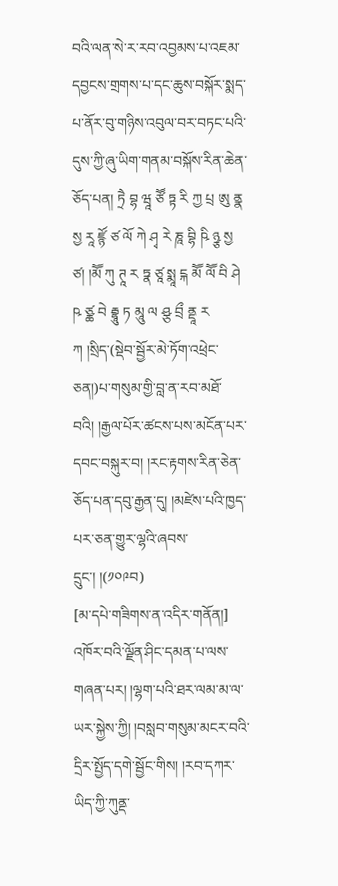བའི་ལན་སེ་ར་རབ་འབྱམས་པ་འཇམ་དབྱངས་གྲགས་པ་དང་ཆུས་བསྐོར་སྨད་པ་ནོར་བུ་གཉིས་འབུལ་བར་བཏང་པའི་དུས་ཀྱི་ཞུ་ཡིག་གནམ་བསྐོས་རིན་ཆེན་ཅོད་པན། ཏྲཻ བྷ ཝཱ ཙཽ ཏྟ རི ཀྱ པྲ ཨུ ནྣ སྱ རཱ ཛྙོ ཙ ལོ ཀེ ཤྭ རེ ཎཱ བྷི ཥི ཉྩ སྱ ཙ། །མཽ ཀུ ཊཱ ར ཏྣ ཙཱ སྨཱ ངྐ མཽ ལཽ བི ཤེ ཥ ཙྪ བེ རྦྷཱུ ཏ མཱུ ལ ཤྩ བྲྀ ནྡཱ ར ཀ །སྲིད་(སྡེབ་སྦྱོར་མེ་ཏོག་འཕྲེང་ཅན།)པ་གསུམ་གྱི་བླ་ན་རབ་མཐོ་བའི། །རྒྱལ་པོར་ཚངས་པས་མངོན་པར་དབང་བསྐུར་བ། །རང་རྟགས་རིན་ཅེན་ཅོད་པན་དབུ་རྒྱན་དུ། །མཛེས་པའི་ཁྱད་པར་ཅན་གྱུར་ལྷའི་ཞབས་དྲུང་། །(༡༠༩བ)
[མ་དཔེ་གཟིགས་ན་འདིར་གནོན།]
འཁོར་བའི་ལྗོན་ཤིང་དམན་པ་ལས་གཞན་པར། །ལྷག་པའི་ཐར་ལམ་མ་ལ་ཡར་སྐྱེས་ཀྱི། །བསླབ་གསུམ་མངར་བའི་དྲིར་སྤྱོད་དགེ་སྦྱོང་གིས། །རབ་དཀར་ཡིད་ཀྱི་ཀུནྡ་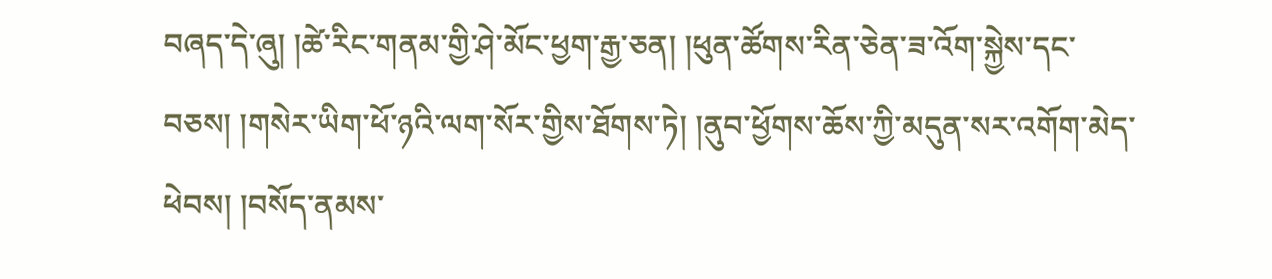བཞད་དེ་ཞུ། །ཚེ་རིང་གནམ་གྱི་ཤེ་མོང་ཕྱག་རྒྱ་ཅན། །ཕུན་ཚོགས་རིན་ཅེན་ཟ་འོག་སྐྱེས་དང་བཅས། །གསེར་ཡིག་ཕོ་ཉའི་ལག་སོར་གྱིས་ཐོགས་ཏེ། །ནུབ་ཕྱོགས་ཆོས་ཀྱི་མདུན་སར་འགོག་མེད་ཕེབས། །བསོད་ནམས་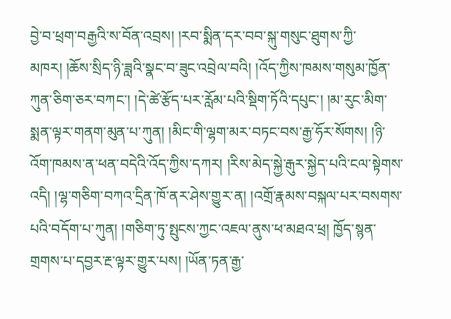བྱེ་བ་ཕྲག་བརྒྱའི་ས་བོན་འབྲས། །རབ་སྨིན་དར་བབ་སྐུ་གསུང་ཐུགས་ཀྱི་མཁར། །ཆོས་སྲིད་ཉི་ཟླའི་སྣང་བ་ཟུང་འབྲེལ་བའི། །འོད་ཀྱིས་ཁམས་གསུམ་ཁྱོན་ཀུན་ཅིག་ཅར་བཀང་། །དེ་ཚེ་རྩོད་པར་རློམ་པའི་སྡིག་ཏོའི་དཔུང་། །མ་རུང་མིག་སྨན་ལྟར་གནག་མུན་པ་ཀུན། །མིང་གི་ལྷག་མར་བཏང་བས་རྒྱ་ཧོར་སོགས། །ཉི་འོག་ཁམས་ན་ཕན་བདེའི་འོད་ཀྱིས་དཀར། །རིས་མེད་སྐྱེ་རྒུར་སྐྱེད་པའི་ངལ་སྟེགས་འདི། །ལྷ་གཅིག་བཀའ་དྲིན་ཁོ་ནར་ཤེས་གྱུར་ན། །འགྲོ་རྣམས་བསྐལ་པར་བསགས་པའི་བདོག་པ་ཀུན། །གཅིག་ཏུ་སྤུངས་ཀྱང་འཇལ་ནུས་ཕ་མཐའ་ཕྲ། ཁྱོད་སྙན་གྲགས་པ་དབྱར་རྔ་ལྟར་གྱུར་པས། །ཡོན་ཏན་རྒྱ་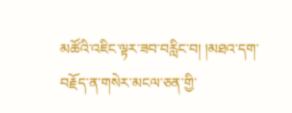མཚོའི་འཇིང་ལྟར་ཟབ་བརླིང་བ། །མཐའ་དག་བརྗོད་ན་གསེར་མངལ་ཅན་གྱི་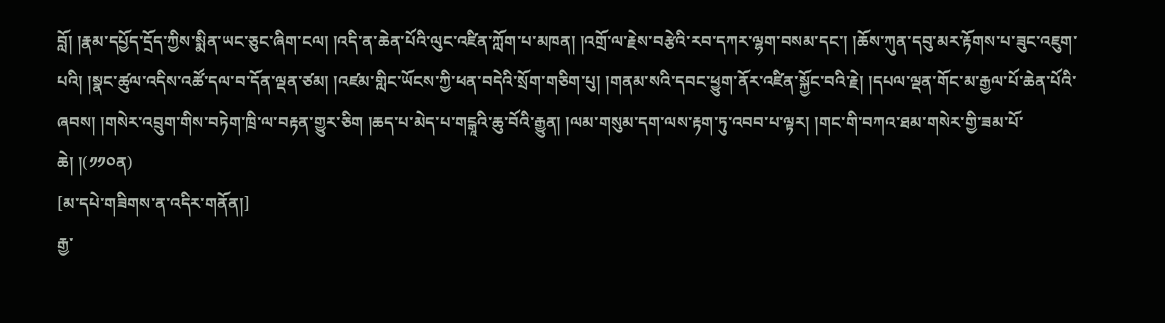བློ། །རྣམ་དཔྱོད་དྲོད་ཀྱིས་སྨིན་ཡང་ཅུང་ཞིག་ངལ། །འདི་ན་ཆེན་པོའི་ལུང་འཛིན་ཀློག་པ་མཁན། །འགྲོ་ལ་རྗེས་བརྩེའི་རབ་དཀར་ལྷག་བསམ་དང་། །ཆོས་ཀུན་དབུ་མར་རྟོགས་པ་ཟུང་འཇུག་པའི། །སྣང་ཚུལ་འདིས་འཚོ་དལ་བ་དོན་ལྡན་ཙམ། །འཛམ་གླིང་ཡོངས་ཀྱི་ཕན་བདེའི་སྲོག་གཅིག་པུ། །གནམ་སའི་དབང་ཕྱུག་ནོར་འཛིན་སྐྱོང་བའི་རྗེ། །དཔལ་ལྡན་གོང་མ་རྒྱལ་པོ་ཆེན་པོའི་ཞབས། །གསེར་འབྲུག་གིས་བཏེག་ཁྲི་ལ་བརྟན་གྱུར་ཅིག །ཆད་པ་མེད་པ་གངྒཱའི་ཆུ་བོའི་རྒྱུན། །ལམ་གསུམ་དག་ལས་རྟག་ཏུ་འབབ་པ་ལྟར། །གང་གི་བཀའ་ཐམ་གསེར་གྱི་ཟམ་པོ་ཆེ། །(༡༡༠ན)
[མ་དཔེ་གཟིགས་ན་འདིར་གནོན།]
རྒྱ་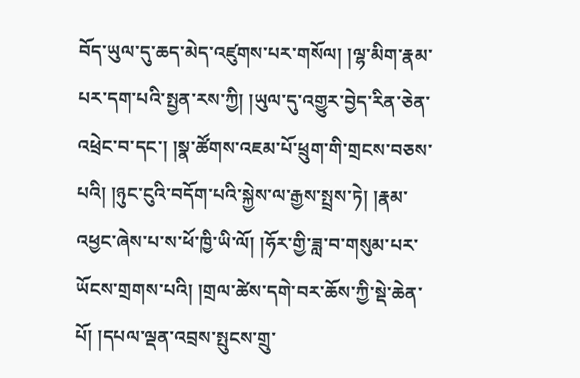བོད་ཡུལ་དུ་ཆད་མེད་འཛུགས་པར་གསོལ། །ལྷ་མིག་རྣམ་པར་དག་པའི་སྤྱན་རས་ཀྱི། །ཡུལ་དུ་འགྱུར་བྱེད་རིན་ཅེན་འཕྲེང་བ་དང་། །སྣ་ཚོགས་འཇམ་པོ་ཕྲུག་གི་གྲངས་བཅས་པའི། །ཉུང་ངུའི་བདོག་པའི་སྐྱེས་ལ་རྒྱས་སྤྲས་ཏེ། །རྣམ་འཕྱང་ཞེས་པ་ས་ཕོ་ཁྱི་ཡི་ལོ། །ཧོར་གྱི་ཟླ་བ་གསུམ་པར་ཡོངས་གྲགས་པའི། །གྲལ་ཚེས་དགེ་བར་ཆོས་ཀྱི་སྡེ་ཆེན་པོ། །དཔལ་ལྡན་འབྲས་སྤུངས་གྲུ་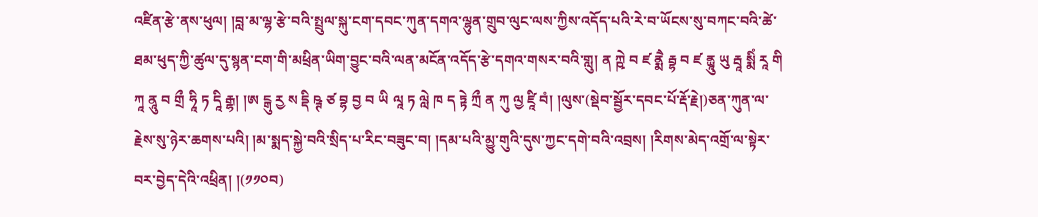འཛིན་རྩེ་ནས་ཕུལ། །བླ་མ་ལྷ་རྩེ་བའི་སྤྲུལ་སྐུ་ངག་དབང་ཀུན་དགའ་ལྷུན་གྲུབ་ལུང་ལས་ཀྱིས་འདོད་པའི་རེ་བ་ཡོངས་སུ་བཀང་བའི་ཚེ་ཐམ་ཕུད་ཀྱི་ཚུལ་དུ་སྙན་ངག་གི་མཕྲིན་ཡིག་བྱུང་བའི་ལན་མངོན་འདོད་རྩེ་དགའ་གསར་བའི་གླུ། ན ཀྵེ བ ཛ ནྨཻ རྦྷ བ ཛ ནྻཱུ ཡུ རྦཱ སྨིཾ རཱ གི ཀཱ ནཱུ བ གྲྀ ཧཱི ཏ དཱི རྒྷ། །ཨ ངྒུ རྱ ས དྡི ཥྚ ཙ བྷ བྱ བ ཡི ལཱ ཏ ལླེ ཁ ད ཏྟེ ཀྲྀ ན ཀུ ལྱ ཛཱི བཾ། །ལུས་(སྡེབ་སྦྱོར་དབང་པོ་རྡོ་རྗེ།)ཅན་ཀུན་ལ་རྗེས་སུ་ཉེར་ཆགས་པའི། །མ་སྨད་སྐྱེ་བའི་སྲིད་པ་རིང་བཟུང་བ། །དམ་པའི་མྱུ་གུའི་དུས་ཀྱང་དགེ་བའི་འབྲས། །རིགས་མེད་འགྲོ་ལ་སྟེར་བར་བྱེད་དེའི་འཕྲིན། །(༡༡༠བ)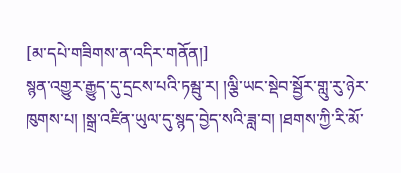[མ་དཔེ་གཟིགས་ན་འདིར་གནོན།]
སྙན་འགྱུར་རྒྱུད་དུ་དྲངས་པའི་ཏམྦུ་ར། །ལྕི་ཡང་སྡེབ་སྦྱོར་གླུ་རུ་ཉེར་ཁུགས་པ། །སྒྲ་འཛིན་ཡུལ་དུ་སྙད་བྱེད་སའི་ཟླ་བ། །ཐགས་ཀྱི་རི་མོ་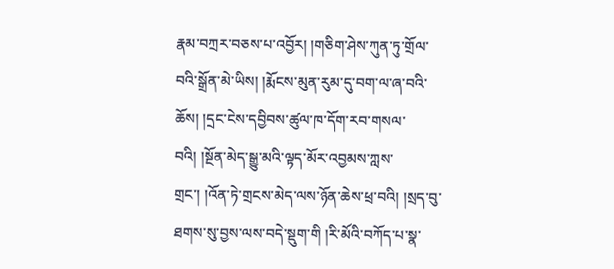རྣམ་བཀྲར་བཅས་པ་འབྱོར། །གཅིག་ཤེས་ཀུན་ཏུ་གྲོལ་བའི་སྒྲོན་མེ་ཡིས། །རྨོངས་མུན་རུམ་དུ་བག་ལ་ཞ་བའི་ཆོས། །དྲང་ངེས་དབྱིབས་ཚུལ་ཁ་དོག་རབ་གསལ་བའི། །སྔོན་མེད་སྒྱུ་མའི་ལྟད་མོར་འབྱམས་ཀླས་གྲང་། །འོན་ཏེ་གྲངས་མེད་ལས་ཉོན་ཆེས་ཕྲ་བའི། །སྲད་བུ་ཐགས་སུ་བྱས་ལས་བདེ་སྡུག་གི །རི་མོའི་བཀོད་པ་སྣ་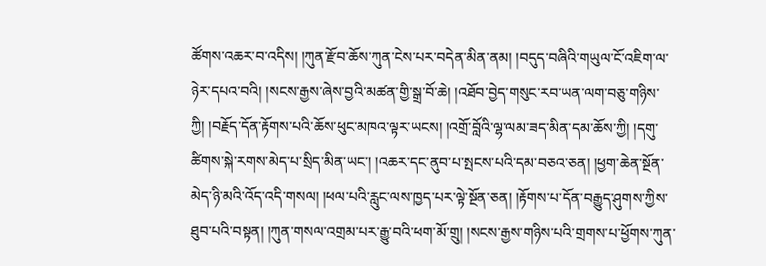ཚོགས་འཆར་བ་འདིས། །ཀུན་རྫོབ་ཆོས་ཀུན་ངེས་པར་བདེན་མིན་ནམ། །བདུད་བཞིའི་གཡུལ་ངོ་འཇིག་ལ་ཉེར་དཔའ་བའི། །སངས་རྒྱས་ཞེས་བྱའི་མཚན་གྱི་སྒྲ་བོ་ཆེ། །འཐོབ་བྱེད་གསུང་རབ་ཡན་ལག་བཅུ་གཉིས་ཀྱི། །བརྗོད་དོན་རྟོགས་པའི་ཆོས་ཕུང་མཁའ་ལྟར་ཡངས། །འགྲོ་བློའི་ལྷ་ལམ་ཟད་མིན་དམ་ཆོས་ཀྱི། །དགུ་ཚིགས་སྐེ་རགས་མེད་པ་སྲིད་མིན་ཡང་། །འཆར་དང་ནུབ་པ་སྤངས་པའི་དམ་བཅའ་ཅན། །ཕྱག་ཆེན་སྔོན་མེད་ཉི་མའི་འོད་འདི་གསལ། །ཕལ་པའི་རླུང་ལས་ཁྱད་པར་ལྟེ་སྔོན་ཅན། །རྟོགས་པ་དོན་བརྒྱུད་ཤུགས་ཀྱིས་ཐུབ་པའི་བསྟན། །ཀུན་གསལ་འགྲམ་པར་རྒྱུ་བའི་ཕག་མོ་གྲུ། །སངས་རྒྱས་གཉིས་པའི་གྲགས་པ་ཕྱོགས་ཀུན་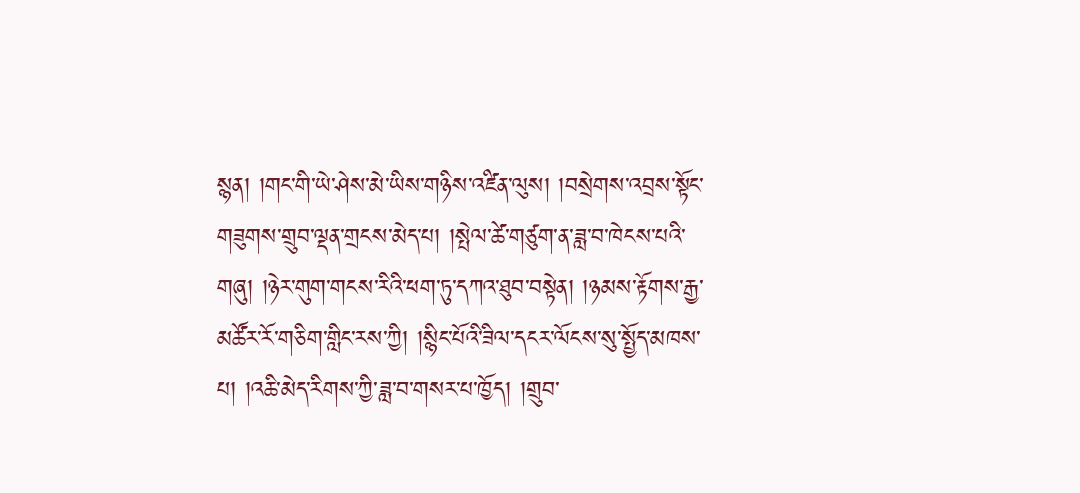སྙན། །གང་གི་ཡེ་ཤེས་མེ་ཡིས་གཉིས་འཛིན་ལུས། །བསྲེགས་འབྲས་སྟོང་གཟུགས་གྲུབ་ལྡན་གྲངས་མེད་པ། །སྤེལ་ཚེ་གཙུག་ན་ཟླ་བ་ཁེངས་པའི་གཞུ། །ཉེར་གུག་གངས་རིའི་ཕག་ཏུ་དཀའ་ཐུབ་བསྟེན། །ཉམས་རྟོགས་རྒྱ་མཚོར་རོ་གཅིག་གླིང་རས་ཀྱི། །སྙིང་པོའི་ཟིལ་དངར་ལོངས་སུ་སྤྱོད་མཁས་པ། །འཆི་མེད་རིགས་ཀྱི་ཟླ་བ་གསར་པ་ཁྱོད། །གྲུབ་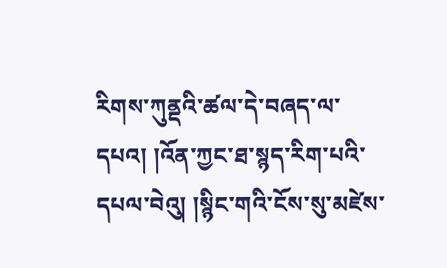རིགས་ཀུནྡའི་ཚལ་དེ་བཞད་ལ་དཔའ། །འོན་ཀྱང་ཐ་སྙད་རིག་པའི་དཔལ་བེའུ། །སྙིང་གའི་ངོས་སུ་མཛེས་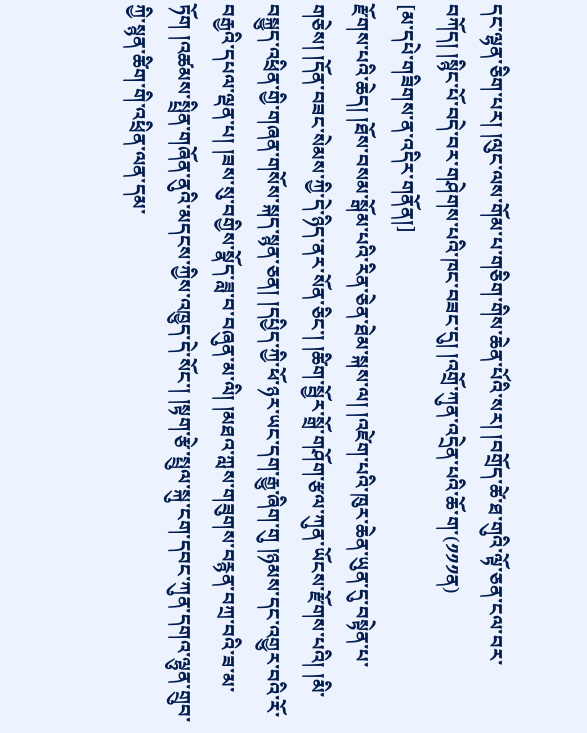དང་ལྷན་ཅིག་པར། །ལུང་ལས་གོམ་པ་གཅིག་གིས་ཆེན་པོའི་སར། །བགྲོད་ཚེ་ཐ་གུའི་ལྟོ་ཅན་ངལ་བར་བཀོད། །སྙིང་པོ་བདེ་བར་གཤེགས་པའི་ཁང་བཟང་དུ། །འགྲོ་ཀུན་འདྲེན་པའི་ཆོ་ག་(༡༡༡ན)
[མ་དཔེ་གཟིགས་ན་འདིར་གནོན།]
རྫོགས་པའི་ཆེད། །ཐོས་བསམ་སྒོམ་པའི་རིན་ཅེན་ཐེམ་སྐས་ལ། །འཛེག་པའི་ཁུར་ཆེན་ཡུན་དུ་བསྟེན་པ་གཅེས། །དོན་བཟང་སེམས་ཀྱི་དེ་ཉིད་ནར་སོན་ཅིང་། །ཚིག་སྦྱོར་སྒྲོ་གཤོག་རྩལ་ཀུན་ཡོངས་རྫོགས་པའི། །མི་བསྐྱུད་འཕྲིན་གྱི་གཞན་གསོས་སྐད་སྙན་ཅན། །དཔྱིད་ཀྱི་ཕོ་ཉར་ཡང་དག་རྒྱུ་ཞིག་གུ །ཉམས་དང་འགྱུར་བའི་རོ་བརྒྱའི་དཔལ་ལྡན་པ། །ཟས་སུ་བགྱིས་སྣོད་ཟླ་བ་བཞུན་མ་ལི། །མཐའ་ཀླས་གཟུགས་བརྙན་བཀྲ་བའི་ཟ་མ་ཏོག །འཚམས་སྤྲིན་གཞོན་ནུའི་མདངས་ཀྱིས་འཁྱུད་དེ་སོང་། །སྟག་རྩེ་སྤྲུལ་སྐུ་ངག་དབང་ཀུན་དགའ་ལྷུན་གྲུབ་ཀྱི་སྙན་ཚིག་གི་འཕྲིན་ལན་དམ་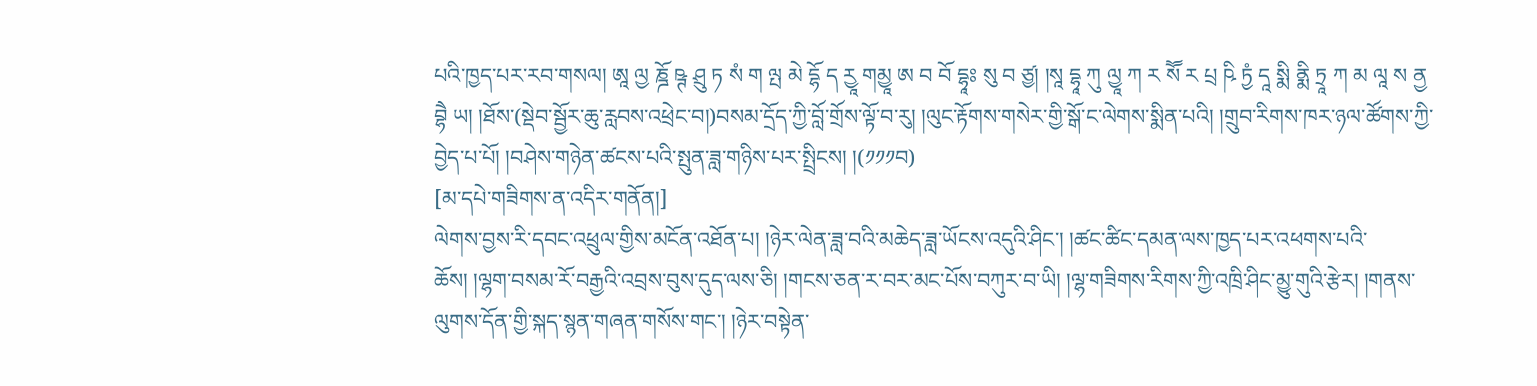པའི་ཁྱད་པར་རབ་གསལ། ཨཱ ལྱ ཎྜོ ཥྚ ཤྲུ ཏ སཾ ག ལྤ མེ དྷོ ད རྱཱ གམྱཱ ཨ བ བོ དྷཱཿ སུ བ ཙྱ། །སཱ དྷཱ ཀུ ལྱཱ ཀ ར སཽ ར པྲ ཥི ཏྱཾ དཱ སྨི ནྨི ཏྲཱ ཀ མ ལཱ ས ནྱ བྷཻ ཡ། །ཐོས་(སྡེབ་སྦྱོར་ཆུ་རླབས་འཕྲེང་བ།)བསམ་དྲོད་ཀྱི་བློ་གྲོས་ལྟོ་བ་རུ། །ལུང་རྟོགས་གསེར་གྱི་སྒོ་ང་ལེགས་སྨིན་པའི། །གྲུབ་རིགས་ཁར་ཉལ་ཚོགས་ཀྱི་བྱེད་པ་པོ། །བཤེས་གཉེན་ཚངས་པའི་སྤུན་ཟླ་གཉིས་པར་སྤྲིངས། །(༡༡༡བ)
[མ་དཔེ་གཟིགས་ན་འདིར་གནོན།]
ལེགས་བྱས་རི་དབང་འཕྲུལ་གྱིས་མངོན་འཐོན་པ། །ཉེར་ལེན་ཟླ་བའི་མཆེད་ཟླ་ཡོངས་འདུའི་ཤིང་། །ཚང་ཚིང་དམན་ལས་ཁྱད་པར་འཕགས་པའི་ཆོས། །ལྷག་བསམ་རོ་བརྒྱའི་འབྲས་བུས་དུད་ལས་ཅི། །གངས་ཅན་ར་བར་མང་པོས་བཀུར་བ་ཡི། །ལྷ་གཟིགས་རིགས་ཀྱི་འཁྲི་ཤིང་མྱུ་གུའི་རྩེར། །གནས་ལུགས་དོན་གྱི་སྐད་སྙན་གཞན་གསོས་གང་། །ཉེར་བསྟེན་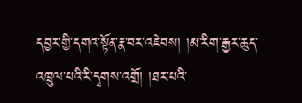དབྱར་གྱི་དགའ་སྟོན་རྣ་བར་འཇེབས། །མ་རིག་རྒྱར་ཆུད་འཁྲུལ་པའི་རི་དྭགས་འགྲོ། །ཐར་པའི་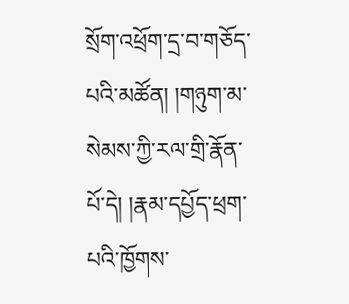སྲོག་འཕྲོག་དྲ་བ་གཅོད་པའི་མཚོན། །གཉུག་མ་སེམས་ཀྱི་རལ་གྲི་རྣོན་པོ་དེ། །རྣམ་དཔྱོད་ཕྲག་པའི་ཁྱོགས་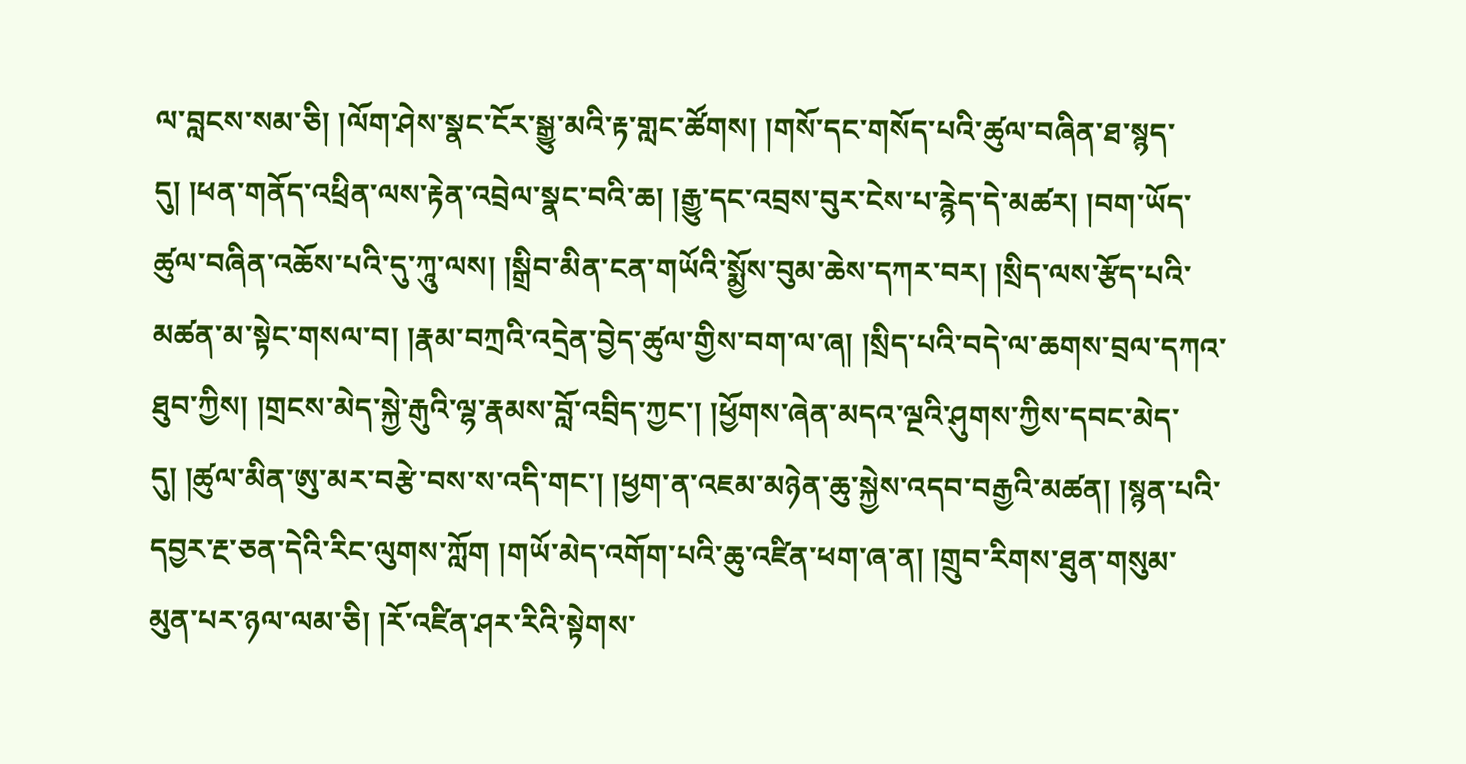ལ་བླངས་སམ་ཅི། །ལོག་ཤེས་སྣང་ངོར་སྒྱུ་མའི་རྟ་གླང་ཚོགས། །གསོ་དང་གསོད་པའི་ཚུལ་བཞིན་ཐ་སྙད་དུ། །ཕན་གནོད་འཕྲིན་ལས་རྟེན་འབྲེལ་སྣང་བའི་ཆ། །རྒྱུ་དང་འབྲས་བུར་ངེས་པ་རྙེད་དེ་མཚར། །བག་ཡོད་ཚུལ་བཞིན་འཆོས་པའི་དུ་ཀཱུ་ལས། །སྒྲིབ་མིན་ངན་གཡོའི་སྨྱོས་བུམ་ཆེས་དཀར་བར། །སྲིད་ལས་རྩོད་པའི་མཚན་མ་སྟེང་གསལ་བ། །རྣམ་བཀྲའི་འདྲེན་བྱེད་ཚུལ་གྱིས་བག་ལ་ཞ། །སྲིད་པའི་བདེ་ལ་ཆགས་བྲལ་དཀའ་ཐུབ་ཀྱིས། །གྲངས་མེད་སྐྱེ་རྒུའི་ལྷ་རྣམས་བློ་འབྲིད་ཀྱང་། །ཕྱོགས་ཞེན་མདའ་ལྔའི་ཤུགས་ཀྱིས་དབང་མེད་དུ། །ཚུལ་མིན་ཨུ་མར་བརྩེ་བས་ས་འདི་གང་། །ཕྱག་ན་འཇམ་མཉེན་ཆུ་སྐྱེས་འདབ་བརྒྱའི་མཚན། །སྙན་པའི་དབྱར་རྔ་ཅན་དེའི་རིང་ལུགས་ཀློག །གཡོ་མེད་འགོག་པའི་ཆུ་འཛིན་ཕག་ཞ་ན། །གྲུབ་རིགས་ཐུན་གསུམ་མུན་པར་ཉལ་ལམ་ཅི། །རོ་འཛིན་ཤར་རིའི་སྟེགས་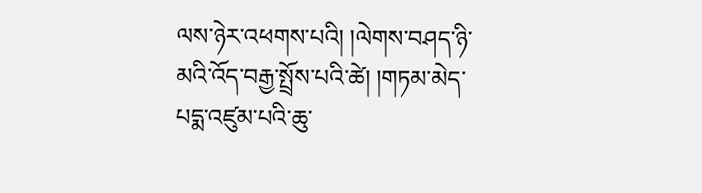ལས་ཉེར་འཕགས་པའི། །ལེགས་བཤད་ཉི་མའི་འོད་བརྒྱ་སྤྲོས་པའི་ཚེ། །གཏམ་མེད་པདྨ་འཛུམ་པའི་ཆུ་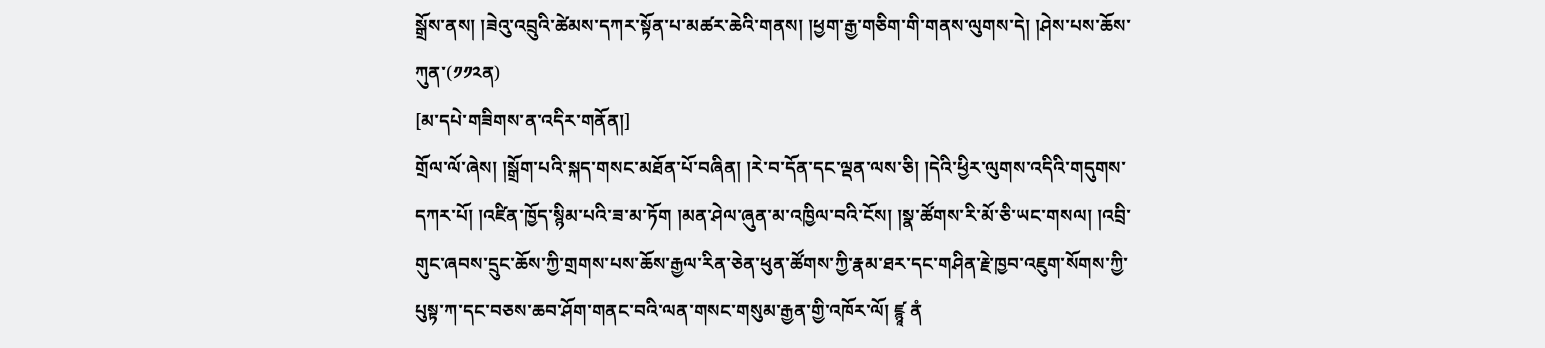སྒྲོས་ནས། །ཟེའུ་འབྲུའི་ཚེམས་དཀར་སྟོན་པ་མཚར་ཆེའི་གནས། །ཕྱག་རྒྱ་གཅིག་གི་གནས་ལུགས་དེ། །ཤེས་པས་ཆོས་ཀུན་(༡༡༢ན)
[མ་དཔེ་གཟིགས་ན་འདིར་གནོན།]
གྲོལ་ལོ་ཞེས། །སྒྲོག་པའི་སྐད་གསང་མཐོན་པོ་བཞིན། །རེ་བ་དོན་དང་ལྡན་ལས་ཅི། །དེའི་ཕྱིར་ལུགས་འདིའི་གདུགས་དཀར་པོ། །འཛིན་ཁྱོད་སྙིམ་པའི་ཟ་མ་ཏོག །མན་ཤེལ་ཞུན་མ་འཁྱིལ་བའི་ངོས། །སྣ་ཚོགས་རི་མོ་ཅི་ཡང་གསལ། །འབྲི་གུང་ཞབས་དྲུང་ཆོས་ཀྱི་གྲགས་པས་ཆོས་རྒྱལ་རིན་ཅེན་ཕུན་ཚོགས་ཀྱི་རྣམ་ཐར་དང་གཤིན་རྗེ་ཁྱབ་འཇུག་སོགས་ཀྱི་པུསྟ་ཀ་དང་བཅས་ཆབ་ཤོག་གནང་བའི་ལན་གསང་གསུམ་རྒྱན་གྱི་འཁོར་ལོ། ཛྙཱ ནཾ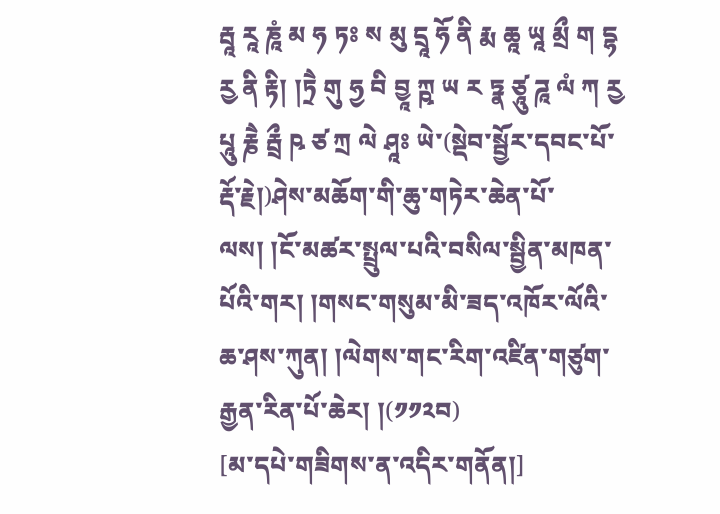རྦཱ རཱ ཎཱཾ མ ཧ ཏཿ ས མུ དྲཱ ཧོ ནི རྨ ཆཱ ཡཱ མྲྀ ག དྷ རྱ ནི རྟི། །ཏྲཻ གུ ཧྱ བི བྱཱ ཀྵ ཡ ར ཏྣ ཙཱུ ཌཱ ལཾ ཀ རྱ པཱུ རྞཻ རྦྲྀ ཥ ཙ ཀྲ ལེ ཤཱཿ ཡེ་(སྡེབ་སྦྱོར་དབང་པོ་རྡོ་རྗེ།)ཤེས་མཆོག་གི་ཆུ་གཏེར་ཆེན་པོ་ལས། །ངོ་མཚར་སྤྲུལ་པའི་བསིལ་སྦྱིན་མཁན་པོའི་གར། །གསང་གསུམ་མི་ཟད་འཁོར་ལོའི་ཆ་ཤས་ཀུན། །ལེགས་གང་རིག་འཛིན་གཙུག་རྒྱན་རིན་པོ་ཆེར། །(༡༡༢བ)
[མ་དཔེ་གཟིགས་ན་འདིར་གནོན།]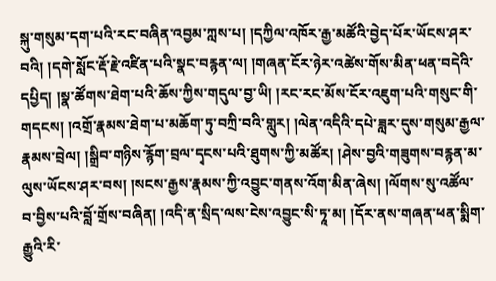སྐུ་གསུམ་དག་པའི་རང་བཞིན་འབྱམ་ཀླས་པ། །དཀྱིལ་འཁོར་རྒྱ་མཚོའི་བྱེད་པོར་ཡོངས་ཤར་བའི། །དགེ་སློང་རྡོ་རྗེ་འཛིན་པའི་སྣང་བརྙན་ལ། །གཞན་ངོར་ཉེར་འཚེས་གོས་མིན་ཕན་བདེའི་དཔྱིད། །སྣ་ཚོགས་ཐེག་པའི་ཆོས་ཀྱིས་གདུལ་བྱ་ཡི། །རང་རང་མོས་ངོར་འཇུག་པའི་གསུང་གི་གདངས། །འགྲོ་རྣམས་ཐེག་པ་མཆོག་ཏུ་བཀྲི་བའི་གླུར། །ལེན་འདིའི་དཔེ་ཟླར་དུས་གསུམ་རྒྱལ་རྣམས་བྲེལ། །སྒྲིབ་གཉིས་རྙོག་བྲལ་དྭངས་པའི་ཐུགས་ཀྱི་མཚོར། །ཤེས་བྱའི་གཟུགས་བརྙན་མ་ལུས་ཡོངས་ཤར་བས། །སངས་རྒྱས་རྣམས་ཀྱི་འབྱུང་གནས་འོག་མིན་ཞེས། །ལོགས་སུ་འཚོལ་བ་བྱིས་པའི་བློ་གྲོས་བཞིན། །འདི་ན་སྲིད་ལས་ངེས་འབྱུང་སི་ཏཱ་མ། །དོར་ནས་གཞན་ཕན་སྨིག་རྒྱུའི་རི་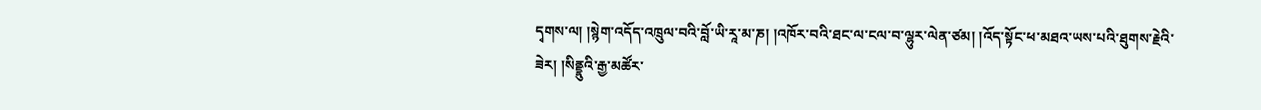དྭགས་ལ། །སྙེག་འདོད་འཁྲུལ་བའི་བློ་ཡི་རཱ་མ་ཎ། །འཁོར་བའི་ཐང་ལ་ངལ་བ་ལྷུར་ལེན་ཙམ། །འོད་སྟོང་ཕ་མཐའ་ཡས་པའི་ཐུགས་རྗེའི་ཟེར། །སིནྡྷུའི་རྒྱ་མཚོར་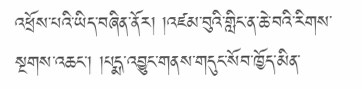འཕྲོས་པའི་ཡིད་བཞིན་ནོར། །འཛམ་བུའི་གླིང་ན་ཆེ་བའི་རིགས་སྔགས་འཆང་། །པདྨ་འབྱུང་གནས་གདུང་སོབ་ཁྱོད་མིན་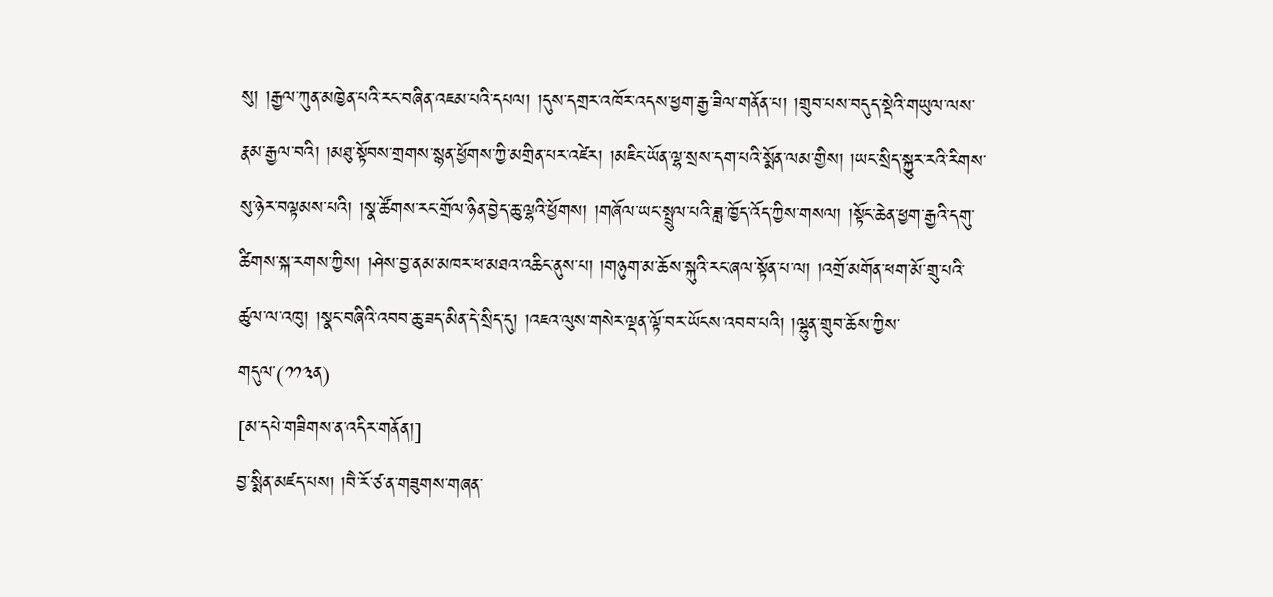སུ། །རྒྱལ་ཀུན་མཁྱེན་པའི་རང་བཞིན་འཇམ་པའི་དཔལ། །དུས་དགྲར་འཁོར་འདས་ཕྱག་རྒྱ་ཟིལ་གནོན་པ། །གྲུབ་པས་བདུད་སྡེའི་གཡུལ་ལས་རྣམ་རྒྱལ་བའི། །མཐུ་སྟོབས་གྲགས་སྙན་ཕྱོགས་ཀྱི་མགྲིན་པར་འཛེར། །མཇིང་ཡོན་ལྷ་སྲས་དག་པའི་སྨོན་ལམ་གྱིས། །ཡང་སྲིད་སྐྱུར་རའི་རིགས་སུ་ཉེར་བལྟམས་པའི། །སྣ་ཚོགས་རང་གྲོལ་ཉིན་བྱེད་ཆུ་ལྷའི་ཕྱོགས། །གཞོལ་ཡང་སྤྲུལ་པའི་ཟླ་ཁྱོད་འོད་ཀྱིས་གསལ། །སྟོང་ཆེན་ཕྱག་རྒྱའི་དགུ་ཚིགས་སྐ་རགས་ཀྱིས། །ཤེས་བྱ་ནམ་མཁར་ཕ་མཐའ་འཆིང་ནུས་པ། །གཉུག་མ་ཆོས་སྐུའི་རང་ཞལ་སྟོན་པ་ལ། །འགྲོ་མགོན་ཕག་མོ་གྲུ་པའི་ཚུལ་ལ་འཁུ། །སྣང་བཞིའི་འབབ་ཆུ་ཟད་མིན་དེ་སྲིད་དུ། །འཇའ་ལུས་གསེར་ལྡན་ལྟོ་བར་ཡོངས་འབབ་པའི། །ལྷུན་གྲུབ་ཆོས་ཀྱིས་གདུལ་(༡༡༣ན)
[མ་དཔེ་གཟིགས་ན་འདིར་གནོན།]
བྱ་སྨིན་མཛད་པས། །བཻ་རོ་ཙ་ན་གཟུགས་གཞན་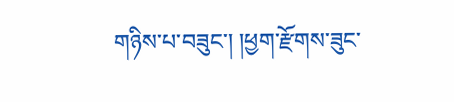གཉིས་པ་བཟུང་། །ཕྱག་རྫོགས་ཟུང་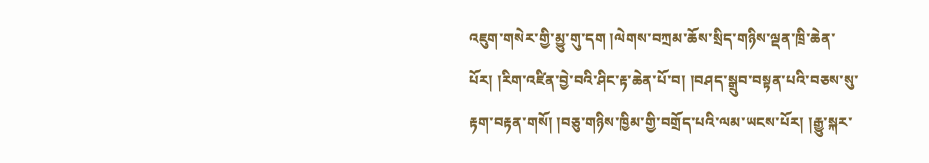འཇུག་གསེར་གྱི་མྱུ་གུ་དག །ལེགས་བཀྲམ་ཆོས་སྲིད་གཉིས་ལྡན་ཁྲི་ཆེན་པོར། །རིག་འཛིན་བྱེ་བའི་ཤིང་རྟ་ཆེན་པོ་བ། །བཤད་སྒྲུབ་བསྟན་པའི་བཅས་སུ་རྟག་བརྟན་གསོ། །བཅུ་གཉིས་ཁྱིམ་གྱི་བགྲོད་པའི་ལམ་ཡངས་པོར། །རྒྱུ་སྐར་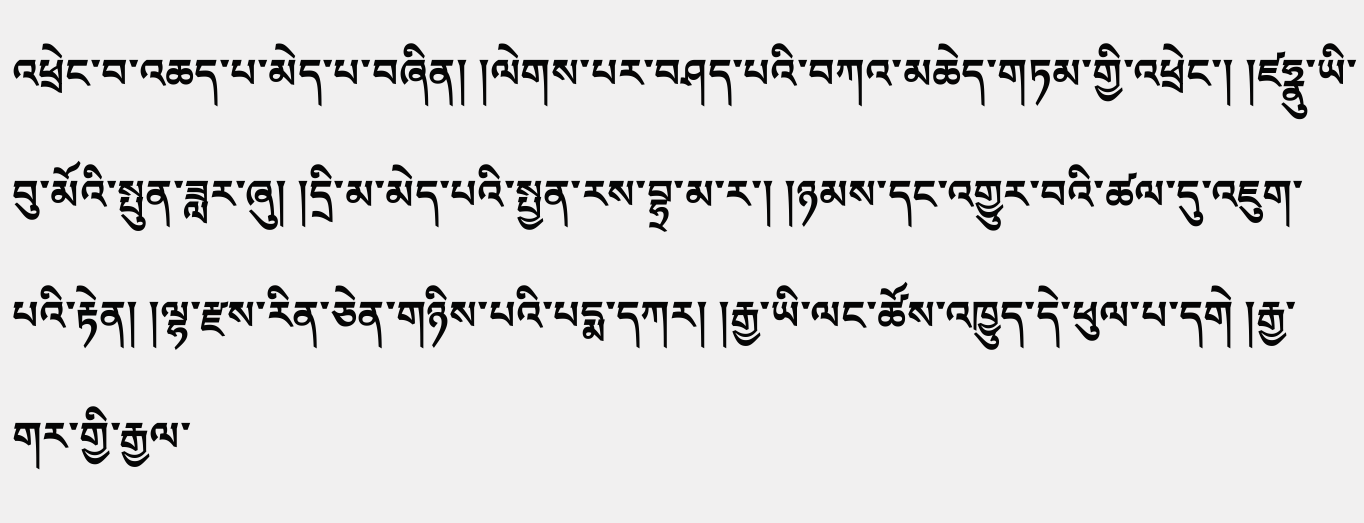འཕྲེང་བ་འཆད་པ་མེད་པ་བཞིན། །ལེགས་པར་བཤད་པའི་བཀའ་མཆེད་གཏམ་གྱི་འཕྲེང་། །ཛཧྣུ་ཡི་བུ་མོའི་སྤུན་ཟླར་ཞུ། །དྲི་མ་མེད་པའི་སྤྱན་རས་བྷྲ་མ་ར་། །ཉམས་དང་འགྱུར་བའི་ཚལ་དུ་འཇུག་པའི་རྟེན། །ལྷ་རྫས་རིན་ཅེན་གཉིས་པའི་པདྨ་དཀར། །རྒྱ་ཡི་ལང་ཚོས་འཁྱུད་དེ་ཕུལ་པ་དགེ །རྒྱ་གར་གྱི་རྒྱལ་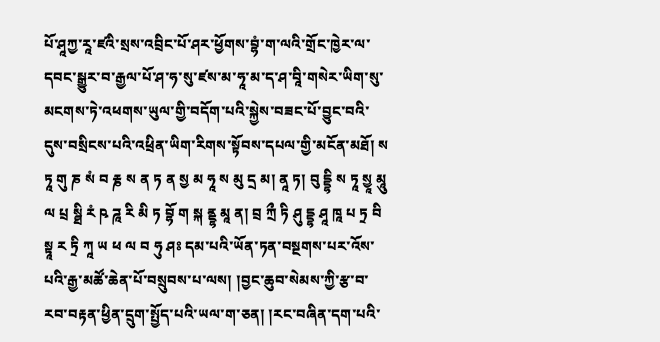པོ་ཤཱཀྱ་རཱ་ཛའི་སྲས་འབྲིང་པོ་ཤར་ཕྱོགས་བྷཾ་ག་ལའི་གྲོང་ཁྱེར་ལ་དབང་སྒྱུར་བ་རྒྱལ་པོ་ཤ་ཧ་སུ་ཛས་མ་ཧཱ་མ་ད་ཤ་བཱི་གསེར་ཡིག་སུ་མངགས་ཏེ་འཕགས་ཡུལ་གྱི་བདོག་པའི་སྐྱེས་བཟང་པོ་བྱུང་བའི་དུས་བསྲིངས་པའི་འཕྲིན་ཡིག་རིགས་སྟོབས་དཔལ་གྱི་མངོན་མཐོ། ས ཏཱ གུ ཎ སཾ བ རྞ ས ན ཏ ན སྱ མ ཧཱ ས མུ དྲ མ། ནཱ ཏ། བུ དྡྷི ས ཏཱ སྱཱ མཱུ ལ པྲ སྠི རཾ ཥ ཌཱ རི མི ཏ བྷོ ག སྐ ནྡྷ མཱ ན། བྲ ཀྲྀ ཏི ཤུ དྡྷ ཤཱ ཁཱ པ ཏྲ བི སྟཱ ར ཏྲི ཀཱ ཡ ཕ ལ བ ཧུ ཤཿ དམ་པའི་ཡོན་ཏན་བསྔགས་པར་འོས་པའི་རྒྱ་མཚོ་ཆེན་པོ་བསྲུབས་པ་ལས། །བྱང་ཆུབ་སེམས་ཀྱི་རྩ་བ་རབ་བརྟན་ཕྱིན་དྲུག་སྤྱོད་པའི་ཡལ་ག་ཅན། །རང་བཞིན་དག་པའི་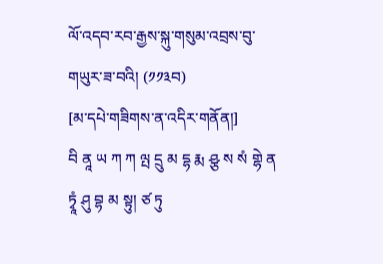ལོ་འདབ་རབ་རྒྱས་སྐུ་གསུམ་འབྲས་བུ་གཡུར་ཟ་བའི། (༡༡༣བ)
[མ་དཔེ་གཟིགས་ན་འདིར་གནོན།]
བི ནཱ ཡ ཀ ཀ ལྤ དྲུ མ དྷ རྨ ཤྩ ས སཾ གྷེ ན ཏྭཱཾ ཤུ བྷ མ སྟུ། ཙ ཏུ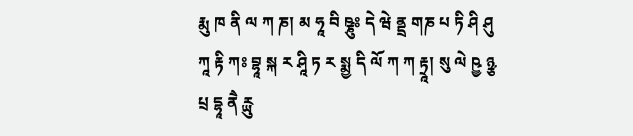རྨུ ཁ ནི ལ ཀ ཎ། མ ཧཱ བི ཥྞུཿ དེ ཝེ ནྡྲ གཎ པ ཏི ཤི ཤུ ཀཱ རྟི ཀཿ བྷཱ སྐ ར ཤཱི ཏ ར སྨྱ དི ལོ ཀ ཀ རྟྲཱ། སུ ལེ ཥྱ ཉྩ པྲ དྷཱ ནཻ ཪྻུ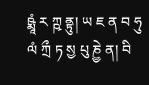ཥྨཱཾ ར ཀྵ ནྟུ། ཡ ཇ ན བ ཧུ ལཾ ཀྲྀ ཏ སྱ པུ ཎྱེ ན། བི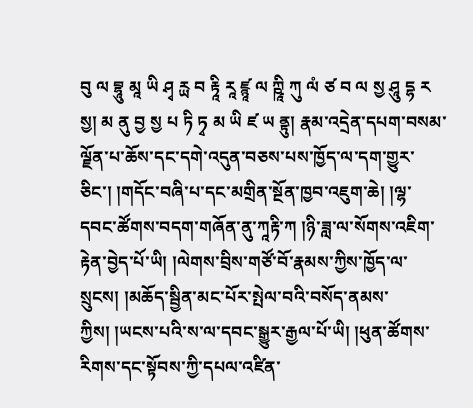བུ ལ བྷཱུ མཱ ཡི ཤྭ ཪྻ བ རྟཱི རཱ ཛྙཱ ལ ཀྵཱི ཀུ ལཾ ཙ བ ལ སྱ ཤཱུ དྷ ར སྱ། མ ནུ བྱ སྱ པ ཏི ཏྭ མ ཡི ཛ ཡ ནྟུ། རྣམ་འདྲེན་དཔག་བསམ་ལྗོན་པ་ཆོས་དང་དགེ་འདུན་བཅས་པས་ཁྱོད་ལ་དག་གྱུར་ཅིང་། །གདོང་བཞི་པ་དང་མགྲིན་སྔོན་ཁྱབ་འཇུག་ཆེ། །ལྷ་དབང་ཚོགས་བདག་གཞོན་ནུ་ཀཱརྟི་ཀ །ཉི་ཟླ་ལ་སོགས་འཇིག་རྟེན་བྱེད་པོ་ཡི། །ལེགས་བྲིས་གཙོ་བོ་རྣམས་ཀྱིས་ཁྱོད་ལ་སྲུངས། །མཆོད་སྦྱིན་མང་པོར་སྤེལ་བའི་བསོད་ནམས་ཀྱིས། །ཡངས་པའི་ས་ལ་དབང་སྒྱུར་རྒྱལ་པོ་ཡི། །ཕུན་ཚོགས་རིགས་དང་སྟོབས་ཀྱི་དཔལ་འཛིན་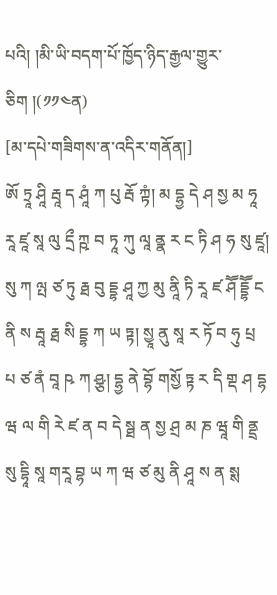པའི། །མི་ཡི་བདག་པོ་ཁྱོད་ཉིད་རྒྱལ་གྱུར་ཅིག །(༡༡༤ན)
[མ་དཔེ་གཟིགས་ན་འདིར་གནོན།]
ཨོ ཏྲཱ ཤཱི རྦཱ ད ཤཱཾ ཀ པུ རྦོ ཀྟཾ། མ དྷྱ དེ ཤ སྱ མ ཧཱ རཱ ཛཱ སཱ ལུ དྲྀ ཀྵ བ ཏཱ ཀུ ལཱ ནྣ ར ང ཏི ཤ ཧ སུ ཛཱ། སུ ཀ ལྤ ཙ ཏུ རྠ བུ དྡྷ ཤཱ ཀྱ མུ ནཱི ཏི རཱ ཛ ཤཽ དྡྷཽ ང ནི ས རྦཱ རྠ སི དྡྷ ཀ ཡ ཏྟ། སྱཱ ནུ སཱ ར ཏོ བ ཧུ པྲ པ ཙ ནཾ བཱ ཥ ཀ ཤྩ། དྷྱ ནེ བྷོ གསྱོ ཏྟ ར དི གྡ ཤ དྷ ཝ ལ གི རེ ཛ ན བ དེ སྠ ན སྱ ཤྲ མ ཎ ཝཱ གི ནྡྲ སུ དྷཱི སཱ གརཱ བྷ ཡ ཀ ཝ ཙ མུ ནི ཤཱ ས ན སྶ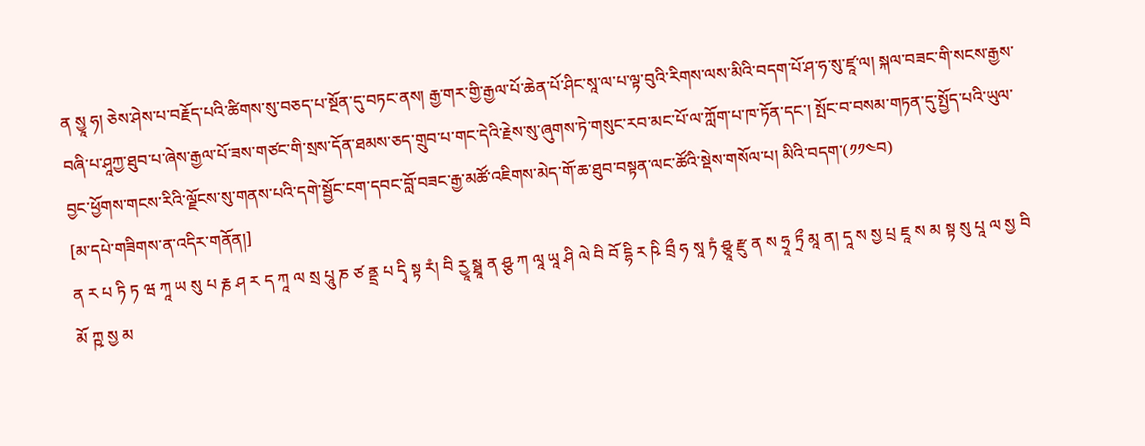ན སྱཱ ཧ། ཅེས་ཤེས་པ་བརྗོད་པའི་ཚིགས་སུ་བཅད་པ་སྔོན་དུ་བཏང་ནས། རྒྱ་གར་གྱི་རྒྱལ་པོ་ཆེན་པོ་ཤིང་སཱ་ལ་པ་ལྟ་བུའི་རིགས་ལས་མིའི་བདག་པོ་ཤ་ཧ་སུ་ཛཱ་ལ། སྐལ་བཟང་གི་སངས་རྒྱས་བཞི་པ་ཤཱཀྱ་ཐུབ་པ་ཞེས་རྒྱལ་པོ་ཟས་གཙང་གི་སྲས་དོན་ཐམས་ཅད་གྲུབ་པ་གང་དེའི་རྗེས་སུ་ཞུགས་ཏེ་གསུང་རབ་མང་པོ་ལ་ཀློག་པ་ཁ་ཏོན་དང་། སྤོང་བ་བསམ་གཏན་དུ་སྤྱོད་པའི་ཡུལ་བྱང་ཕྱོགས་གངས་རིའི་ལྗོངས་སུ་གནས་པའི་དགེ་སྦྱོང་ངག་དབང་བློ་བཟང་རྒྱ་མཚོ་འཇིགས་མེད་གོ་ཆ་ཐུབ་བསྟན་ལང་ཚོའི་སྡེས་གསོལ་པ། མིའི་བདག་(༡༡༤བ)
[མ་དཔེ་གཟིགས་ན་འདིར་གནོན།]
ན ར པ ཏི ཏ ཝ ཀཱ ཡ སུ པ རྞ ཤ ར ད ཀཱ ལ སྲ པཱུ ཎ ཙ ནྡྲ པ དྭི སྟ རཾ། བི རྱཱ སྠཱ ན ཤྩ ཀ ལཱ ཡཱ ཤི ལེ བི བོ དྷི ར ཥི བྲྀ ཧ སཱ ཏཾ ཤྩཱ རྫུ ན ས ཧྲཱ ཏྲྀ མཱ ན། དཱ ས སྱ པྲ ཇཱ ས མ སྟ སུ པཱ ལ སྱ བི མོ ཀྵ སྱ མ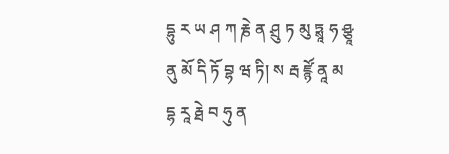དྷུ ར ཡ ཤ ཀ རྞེ ན ཤྲུ ཏ མུ ཏྶཱ ཧ ཤྩཱ ནུ མོ དི ཏོ བྷ ཝ ཏི། ས རྦ ཛྙོ ནཱ མ དྷ རཱ རྠེ བ ཧུ ན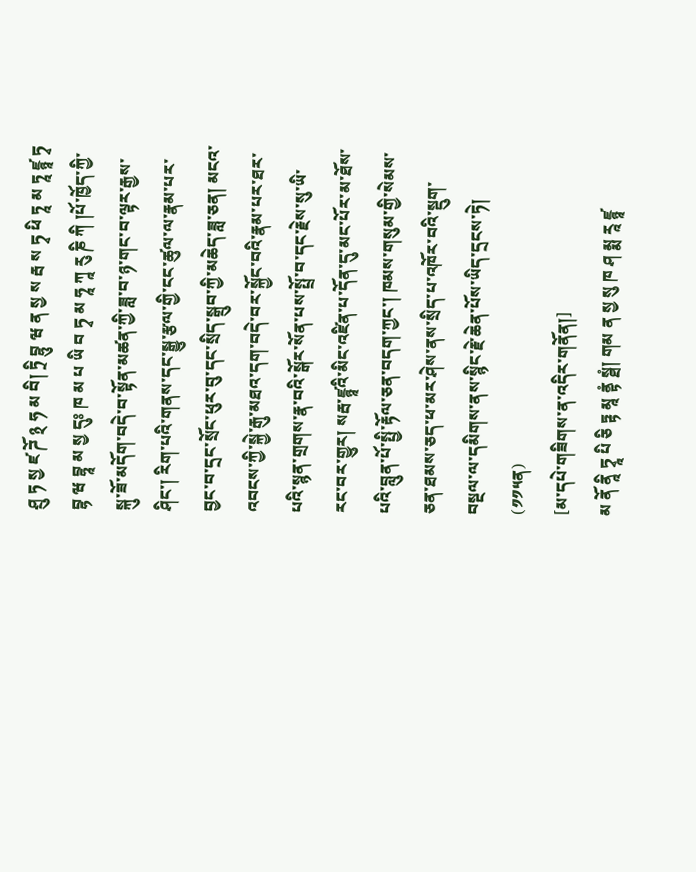ཤྲུ ཏ སྱ ཛ ཌོ ྅ ཧ མ བི། ཏྲི བྷུ ཝ ན སྱ ས རྦ ས ཏྭ ཕི ཏཱ མ ཏཱ ཛྙཱ ཏྭ བྷ ཝ བྷཱ མ སྱ དུཿ ཁ མ པ ཡི བ ཏྭ མ ཧཱ ཀཱ རུ ཎི ཀི །པོ་ཁྱོད་ཀྱི་སྐུ་ཟོ་མདོག་བདེ་བ་སྟོན་མཚན་ཀྱི་ཟླ་བ་ཉ་གང་བ་ལྟར་རྒྱས་ཤིང་། རིག་པའི་གནས་དང་སྒྱུ་རྩལ་གྱི་ངང་ཚུལ་ལ་རྣམ་པར་བྱང་བ་དྲང་སྲོང་ཕུར་བུ་དང་སྲིད་སྒྲུབ་ཀྱི་མཆེད་ཟླ་ཅན། མངའ་འབངས་ཀྱི་སྐྱེ་རྒུ་མཐའ་དག་བདེ་བར་སྐྱོང་བའི་རྣམ་པར་ཐར་པའི་སྙན་གྲགས་རྣ་བའི་སྒོར་སོན་པས་སྤྲོ་བ་དང་རྗེས་སུ་ཡི་རང་བར་གྱུར། སརྦ་ཛྙཱའི་མིང་འཛིན་པ་དོན་དུ་མང་པོར་མ་ཐོས་པའི་བླུན་པོ་སྤྱི་རྟོལ་ཅན་བདག་ཀྱང་། ཁམས་གསུམ་གྱི་སེམས་ཅན་ཐམས་ཅད་ཕ་མར་ཤེས་ནས་སྲིད་པ་འཁོར་བའི་སྡུག་བསྔལ་ལ་དམིགས་ནས་སྙིང་རྗེ་ཆེན་པོས་ཡིད་དྲངས་ཏེ། (༡༡༥ན)
[མ་དཔེ་གཟིགས་ན་འདིར་གནོན།]
མ ནོ ནཱི ཏྭཱ པི ཅི ཏྟ མཱ ནྟཾ སྠཾ། གམ ན སྱ སུ ཁ ཤ མྨ རཱ ཛྙཱ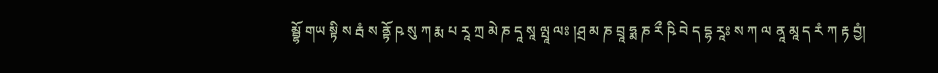མྦྷོ གཡ སྟི ས རྦཾ ས ནྟོ ཥ སུ ཀ རྨ པ རཱ ཀྲ མེ ཎ དཱ སཱ ལྤཱ ལཿ །ཤྲ མ ཎ བྲཱ ཧྨ ཎ རྀ ཥི བེ ད དྷ རཱཿ ས ཀ ལ ནཱ མཱ ད རཾ ཀ རྟ བྱཾ།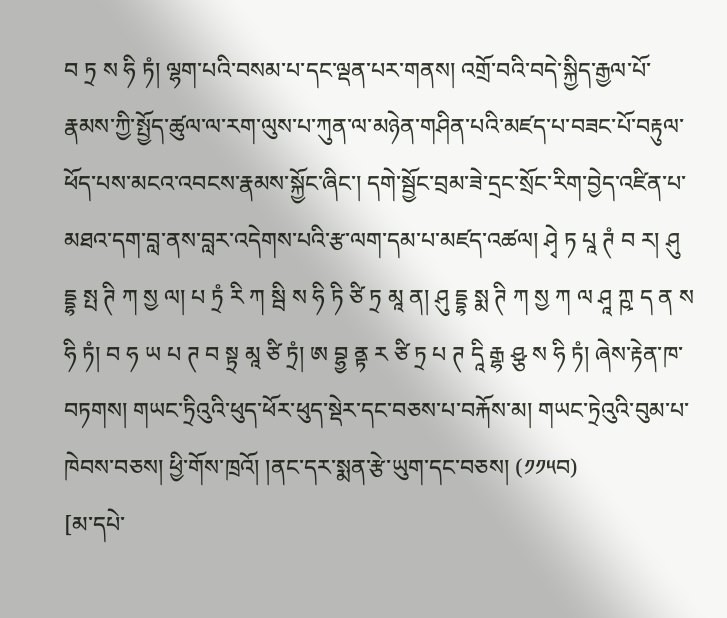བ ཏྲ ས ཧི ཏཾ། ལྷག་པའི་བསམ་པ་དང་ལྡན་པར་གནས། འགྲོ་བའི་བདེ་སྐྱིད་རྒྱལ་པོ་རྣམས་ཀྱི་སྤྱོད་ཚུལ་ལ་རག་ལུས་པ་ཀུན་ལ་མཉེན་གཤིན་པའི་མཛད་པ་བཟང་པོ་བརྟུལ་ཕོད་པས་མངའ་འབངས་རྣམས་སྐྱོང་ཞིང་། དགེ་སྦྱོང་བྲམ་ཟེ་དྲང་སྲོང་རིག་བྱེད་འཛིན་པ་མཐའ་དག་བླ་ནས་བླར་འདེགས་པའི་རྩ་ལག་དམ་པ་མཛད་འཚལ། ཤྭེ ཏ པཱ ཊཾ བ ར། ཤུ དྡྷ སྤ ཊི ཀ སྱ ལ། པ ཏྲཾ རི ཀ སྦི ས ཧི ཏི ཙི ཏྲ མཱ ན། ཤུ དྡྷ སྨ ཊི ཀ སྱ ཀ ལ ཤཱ ཀྵ ད ན ས ཧི ཏཾ། བ ཧ ཡ པ ཊ བ སྟྲ མཱ ཙི ཏྲཾ། ཨ བྷྱ ནྟ ར ཙི ཏྲ པ ཊ དཱི རྒྷ ཤྩ ས ཧི ཏཾ། ཞེས་རྟེན་ཁ་བཏགས། གཡང་ཏྲིའུའི་ཕུད་ཕོར་ཕུད་སྡེར་དང་བཅས་པ་བརྐོས་མ། གཡང་ཏྲེའུའི་བུམ་པ་ཁེབས་བཅས། ཕྱི་གོས་ཁྲའོ། །ནང་དར་སྨན་རྩེ་ཡུག་དང་བཅས། (༡༡༥བ)
[མ་དཔེ་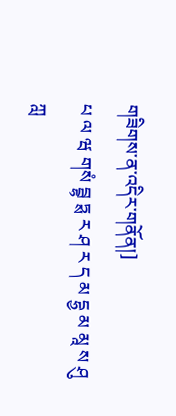གཟིགས་ན་འདིར་གནོན།]
པ ལ ཝ གསཾ བྦྷ ཏྶ ར ཤ ར ད མ དྷྱ མ མཱ ས ཤུ ཀླ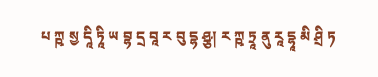པ ཀྵ སྱ དཱི ཏཱི ཡ བྷ དྲ བཱ ར བུ དྷ ཤྩ། ར ཀྵ ཏྲཱ ནུ རཱ དྷཱ མི ཤྲི ཏ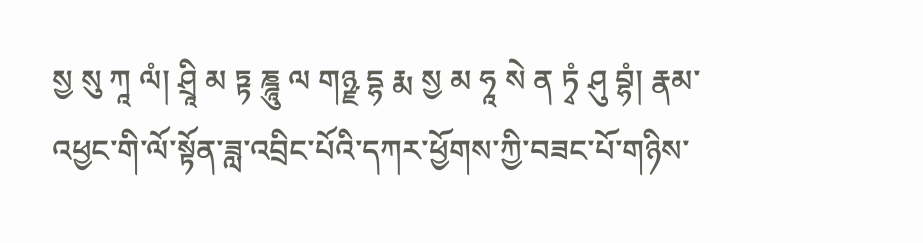སྱ སུ ཀཱ ལཾ། ཤྲཱི མ ཏྟ ཎྜཱུ ལ གཉྫ དྷ རྨ སྱ མ ཧཱ སེ ན ཏྭཾ ཤུ བྷཾ། རྣམ་འཕྱང་གི་ལོ་སྟོན་ཟླ་འབྲིང་པོའི་དཀར་ཕྱོགས་ཀྱི་བཟང་པོ་གཉིས་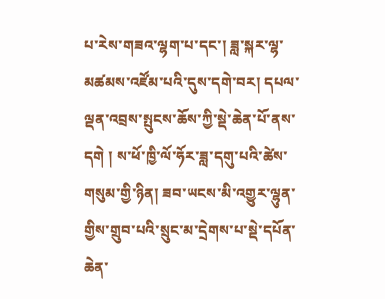པ་རེས་གཟའ་ལྷག་པ་དང་། ཟླ་སྐར་ལྷ་མཚམས་འཛོམ་པའི་དུས་དགེ་བར། དཔལ་ལྡན་འབྲས་སྤུངས་ཆོས་ཀྱི་སྡེ་ཆེན་པོ་ནས་དགེ ། ས་ཕོ་ཁྱི་ལོ་ཧོར་ཟླ་དགུ་པའི་ཚེས་གསུམ་གྱི་ཉིན། ཟབ་ཡངས་མི་འགྱུར་ལྷུན་གྱིས་གྲུབ་པའི་སྲུང་མ་དྲེགས་པ་སྡེ་དཔོན་ཆེན་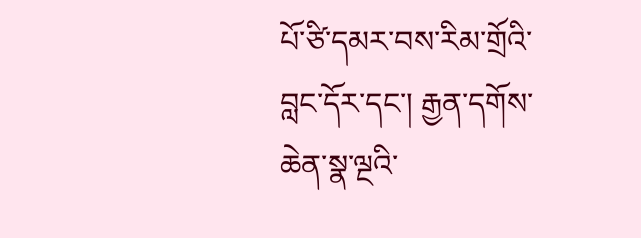པོ་ཙི་དམར་བས་རིམ་གྲོའི་བླང་དོར་དང་། རྒྱན་དགོས་ཆེན་སྣ་ལྔའི་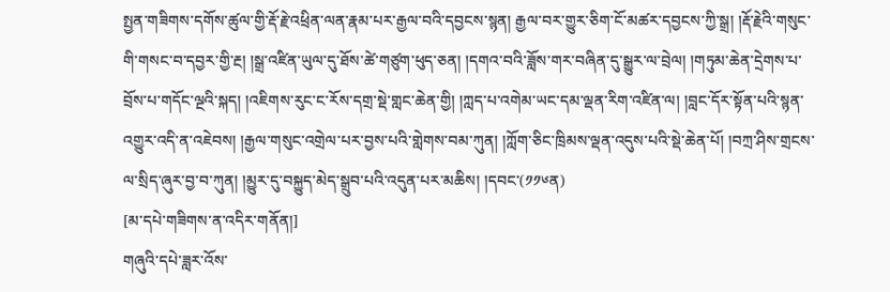སྤྱན་གཟིགས་དགོས་ཚུལ་གྱི་རྡོ་རྗེ་འཕྲིན་ལན་རྣམ་པར་རྒྱལ་བའི་དབྱངས་སྙན། རྒྱལ་བར་གྱུར་ཅིག་ངོ་མཚར་དབྱངས་ཀྱི་སྒྲ། །རྡོ་རྗེའི་གསུང་གི་གསང་བ་དབྱར་གྱི་རྔ། །སྒྲ་འཛིན་ཡུལ་དུ་ཐོས་ཚེ་གཙུག་ཕུད་ཅན། །དགའ་བའི་ཟློས་གར་བཞིན་དུ་སྒྱུར་ལ་བྲེལ། །གཏུམ་ཆེན་དྲེགས་པ་བྲོས་པ་གདོང་ལྔའི་སྐད། །འཇིགས་རུང་ང་རོས་དགྲ་སྡེ་གླང་ཆེན་གྱི། །ཀླད་པ་འགེམ་ཡང་དམ་ལྡན་རིག་འཛིན་ལ། །བླང་དོར་སྟོན་པའི་སྙན་འགྱུར་འདི་ན་འཇེབས། །རྒྱལ་གསུང་འགྲེལ་པར་བྱས་པའི་གླེགས་བམ་ཀུན། །ཀློག་ཅིང་ཁྲིམས་ལྡན་འདུས་པའི་སྡེ་ཆེན་པོ། །བཀྲ་ཤིས་གྲངས་ལ་སྲིད་ཞུར་བྱ་བ་ཀུན། །མྱུར་དུ་བསྐྱུད་མེད་སྒྲུབ་པའི་འདུན་པར་མཆིས། །དབང་(༡༡༦ན)
[མ་དཔེ་གཟིགས་ན་འདིར་གནོན།]
གཞུའི་དཔེ་ཟླར་འོས་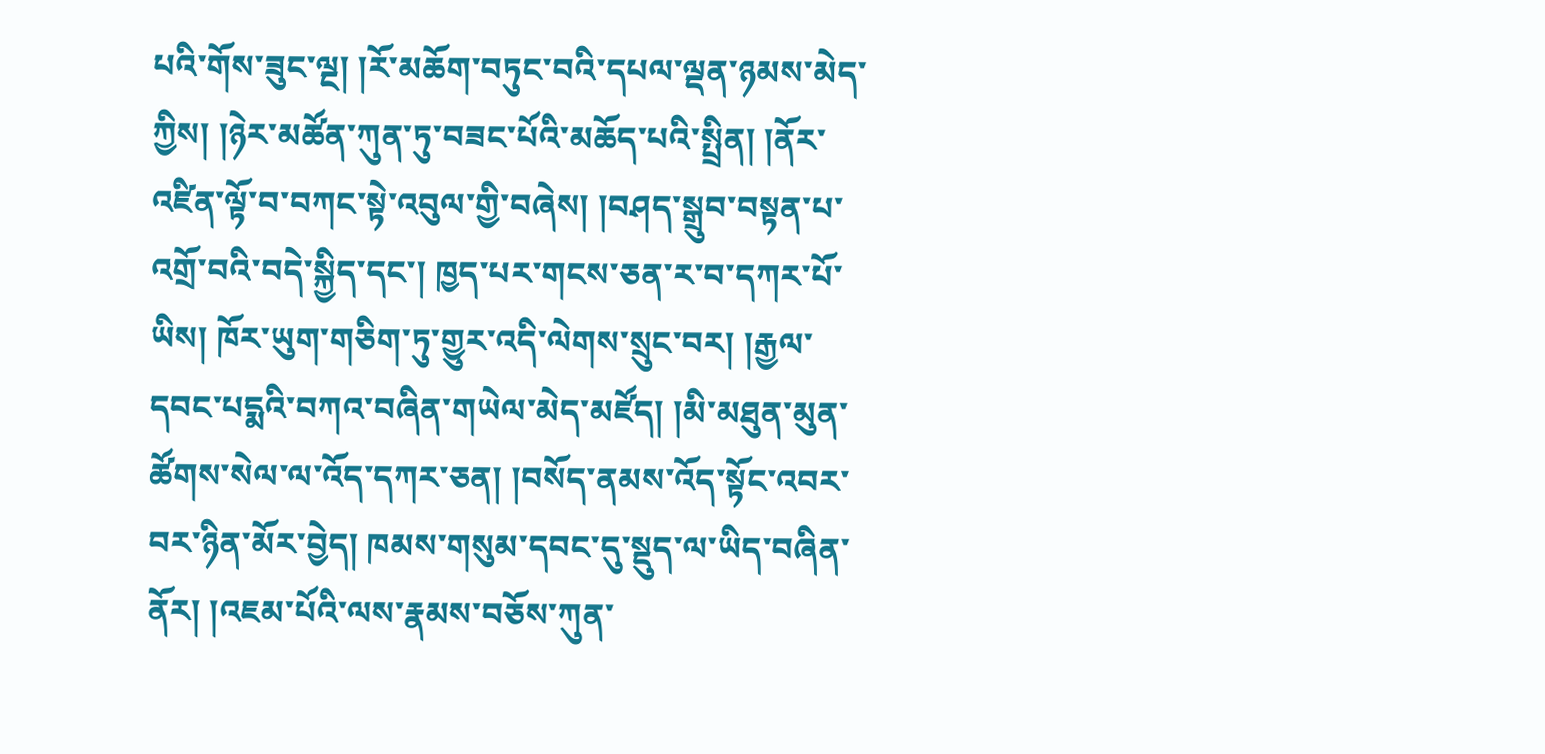པའི་གོས་ཟུང་ལྔ། །རོ་མཆོག་བཏུང་བའི་དཔལ་ལྡན་ཉམས་མེད་ཀྱིས། །ཉེར་མཚོན་ཀུན་ཏུ་བཟང་པོའི་མཆོད་པའི་སྤྲིན། །ནོར་འཛིན་ལྟོ་བ་བཀང་སྟེ་འབུལ་གྱི་བཞེས། །བཤད་སྒྲུབ་བསྟན་པ་འགྲོ་བའི་བདེ་སྐྱིད་དང་། ཁྱད་པར་གངས་ཅན་ར་བ་དཀར་པོ་ཡིས། ཁོར་ཡུག་གཅིག་ཏུ་གྱུར་འདི་ལེགས་སྲུང་བར། །རྒྱལ་དབང་པདྨའི་བཀའ་བཞིན་གཡེལ་མེད་མཛོད། །མི་མཐུན་མུན་ཚོགས་སེལ་ལ་འོད་དཀར་ཅན། །བསོད་ནམས་འོད་སྟོང་འབར་བར་ཉིན་མོར་བྱེད། ཁམས་གསུམ་དབང་དུ་སྡུད་ལ་ཡིད་བཞིན་ནོར། །འཇམ་པོའི་ལས་རྣམས་བཅོས་ཀུན་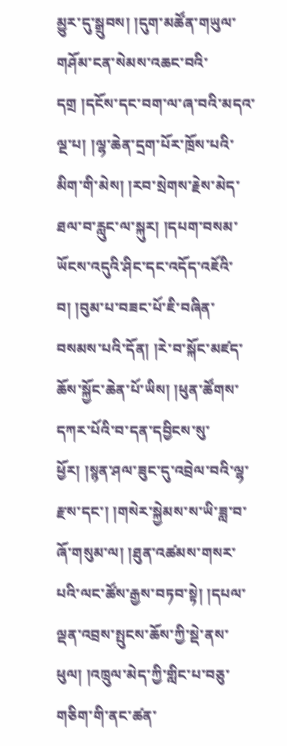མྱུར་དུ་སྒྲུབས། །དུག་མཚོན་གཡུལ་གཤོམ་ངན་སེམས་འཆང་བའི་དགྲ །དངོས་དང་བག་ལ་ཞ་བའི་མདའ་ལྔ་པ། །ལྷ་ཆེན་དྲག་པོར་ཁྲོས་པའི་མིག་གི་མེས། །རབ་སྲེགས་རྗེས་མེད་ཐལ་བ་རླུང་ལ་སྐུར། །དཔག་བསམ་ཡོངས་འདུའི་ཤིང་དང་འདོད་འཇོའི་བ། །བུམ་པ་བཟང་པོ་ཇི་བཞིན་བསམས་པའི་དོན། །རེ་བ་སྐོང་མཛད་ཆོས་སྐྱོང་ཆེན་པོ་ཡིས། །ཕུན་ཚོགས་དཀར་པོའི་བ་དན་དབྱིངས་སུ་ཕྱོར། །སྙན་ཤལ་ཟུང་དུ་འབྲེལ་བའི་ལྷ་རྫས་དང་། །གསེར་སྐྱེམས་ས་ཡི་ཟླ་བ་ཞོ་གསུམ་ལ། །ཐུན་འཚམས་གསར་པའི་ལང་ཚོས་རྒྱས་བཏབ་སྟེ། །དཔལ་ལྡན་འབྲས་སྤུངས་ཆོས་ཀྱི་སྡེ་ནས་ཕུལ། །འཁྲུལ་མེད་ཀྱི་གླིང་པ་བཅུ་གཅིག་གི་ནང་ཚན་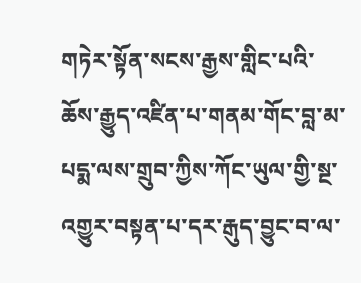གཏེར་སྟོན་སངས་རྒྱས་གླིང་པའི་ཆོས་རྒྱུད་འཛིན་པ་གནམ་གོང་བླ་མ་པདྨ་ལས་གྲུབ་ཀྱིས་ཀོང་ཡུལ་གྱི་སྔ་འགྱུར་བསྟན་པ་དར་རྒུད་བྱུང་བ་ལ་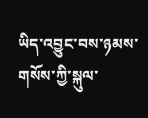ཡིད་འབྱུང་བས་ཉམས་གསོས་ཀྱི་སྐུལ་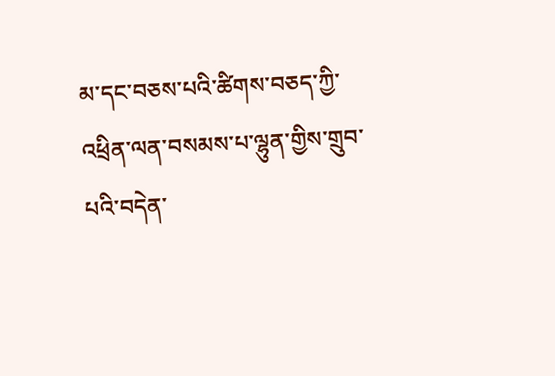མ་དང་བཅས་པའི་ཚིགས་བཅད་ཀྱི་འཕྲིན་ལན་བསམས་པ་ལྷུན་གྱིས་གྲུབ་པའི་བདེན་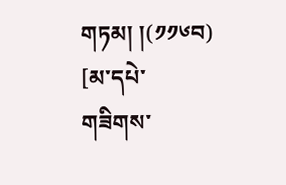གཏམ། །(༡༡༦བ)
[མ་དཔེ་གཟིགས་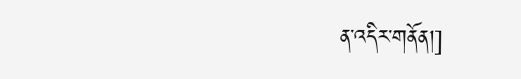ན་འདིར་གནོན།]